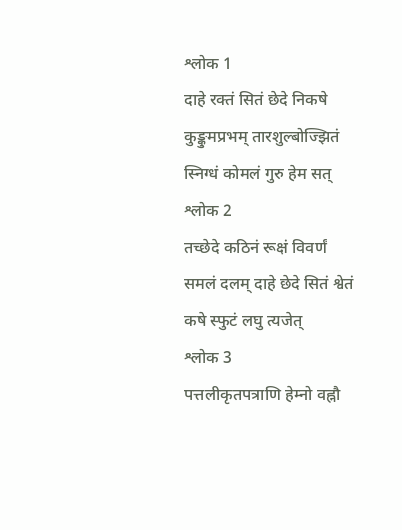श्लोक 1
दाहे रक्तं सितं छेदे निकषे कुङ्कुमप्रभम् तारशुल्बोज्झितं स्निग्धं कोमलं गुरु हेम सत्
श्लोक 2
तच्छेदे कठिनं रूक्षं विवर्णं समलं दलम् दाहे छेदे सितं श्वेतं कषे स्फुटं लघु त्यजेत्
श्लोक 3
पत्तलीकृतपत्राणि हेम्नो वह्नौ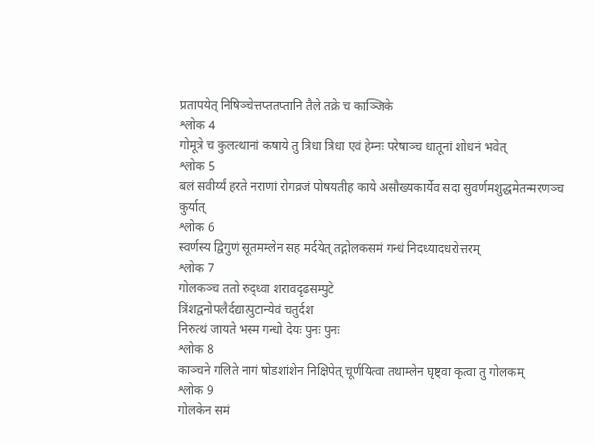प्रतापयेत् निषिञ्चेत्तप्ततप्तानि तैले तक्रे च काञ्जिके
श्लोक 4
गोमूत्रे च कुलत्थानां कषाये तु त्रिधा त्रिधा एवं हेम्नः परेषाञ्च धातूनां शोधनं भवेत्
श्लोक 5
बलं सवीर्य्यं हरते नराणां रोगव्रजं पोषयतीह काये असौख्यकार्येव सदा सुवर्णमशुद्धमेतन्मरणञ्च कुर्यात्
श्लोक 6
स्वर्णस्य द्विगुणं सूतमम्लेन सह मर्दयेत् तद्गोलकसमं गन्धं निदध्यादधरोत्तरम्
श्लोक 7
गोलकञ्च ततो रुद्ध्वा शरावदृढसम्पुटे
त्रिंशद्वनोपलैर्दद्यात्पुटान्येवं चतुर्दश
निरुत्थं जायते भस्म गन्धो देयः पुनः पुनः
श्लोक 8
काञ्चने गलिते नागं षोडशांशेन निक्षिपेत् चूर्णयित्वा तथाम्लेन घृष्ट्वा कृत्वा तु गोलकम्
श्लोक 9
गोलकेन समं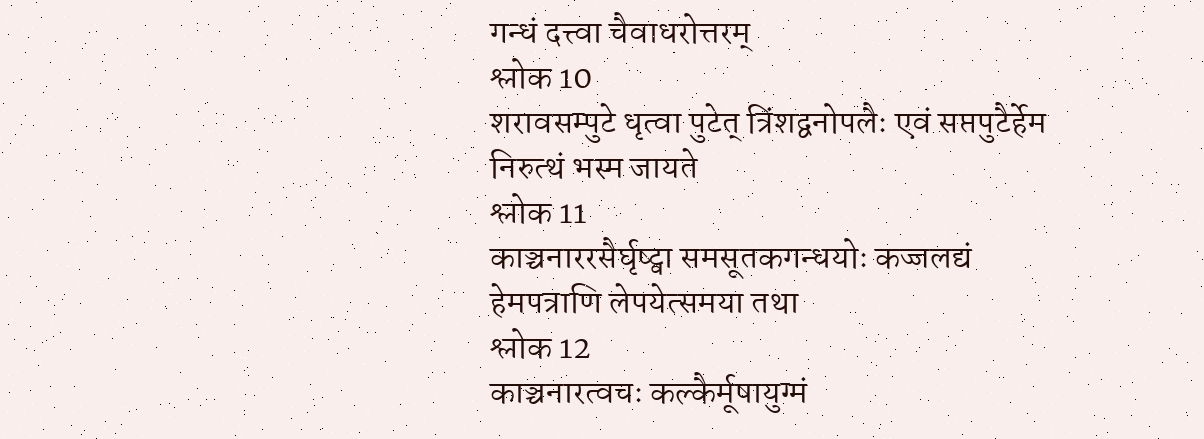गन्धं दत्त्वा चैवाधरोत्तरम्
श्लोक 10
शरावसम्पुटे धृत्वा पुटेत् त्रिंशद्वनोपलैः एवं सप्तपुटैर्हेम निरुत्थं भस्म जायते
श्लोक 11
काञ्चनाररसैर्घृष्ट्वा समसूतकगन्धयोः कज्जलद्यं हेमपत्राणि लेपयेत्समया तथा
श्लोक 12
काञ्चनारत्वचः कल्कैर्मूषायुग्मं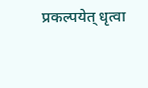प्रकल्पयेत् धृत्वा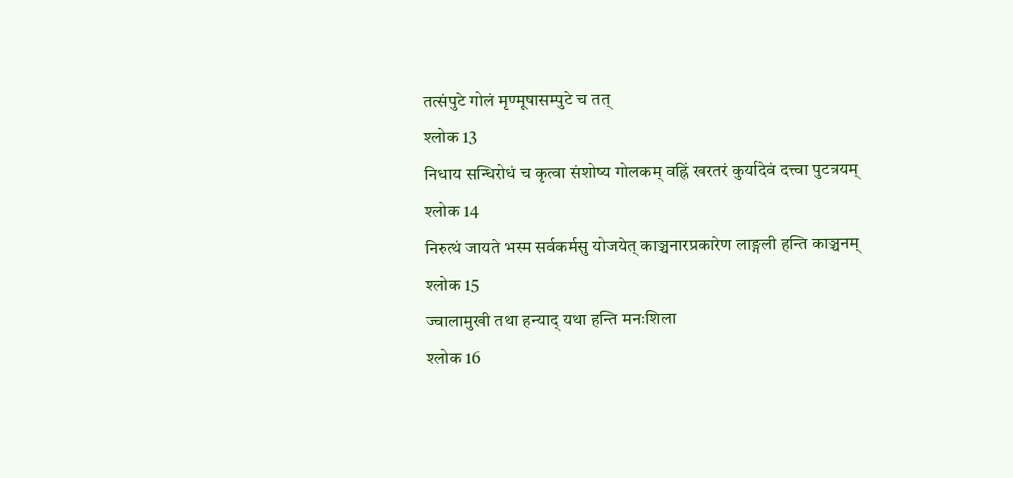तत्संपुटे गोलं मृण्मूषासम्पुटे च तत्
श्लोक 13
निधाय सन्धिरोधं च कृत्वा संशोष्य गोलकम् वह्निं खरतरं कुर्यादेवं दत्त्वा पुटत्रयम्
श्लोक 14
निरुत्थं जायते भस्म सर्वकर्मसु योजयेत् काञ्चनारप्रकारेण लाङ्गली हन्ति काञ्चनम्
श्लोक 15
ज्वालामुखी तथा हन्याद् यथा हन्ति मनःशिला
श्लोक 16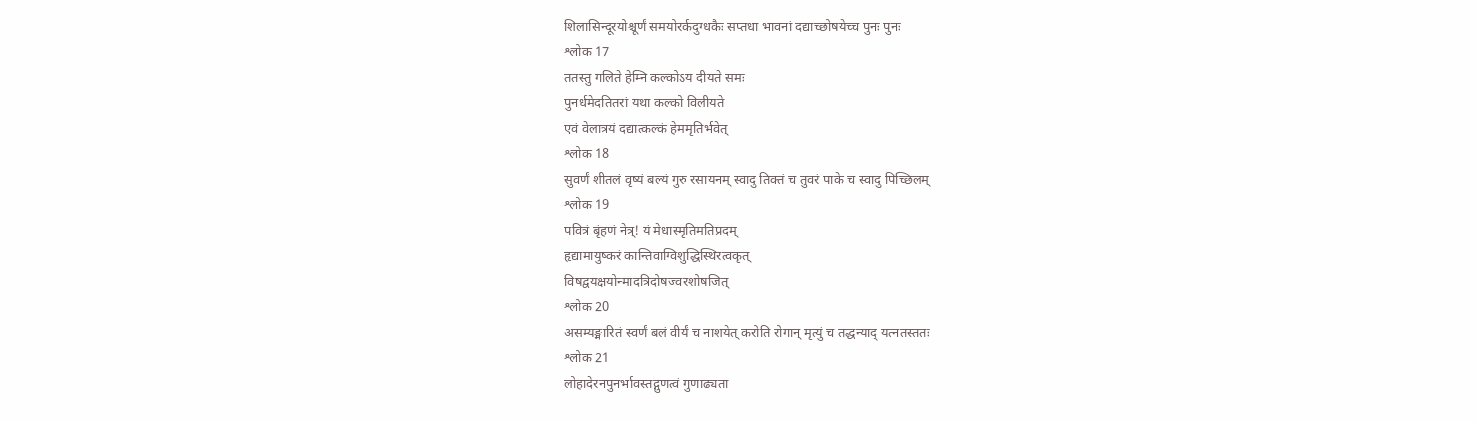शिलासिन्दूरयोश्चूर्णं समयोरर्कदुग्धकैः सप्तधा भावनां दद्याच्छोषयेच्च पुनः पुनः
श्लोक 17
ततस्तु गलिते हेम्नि कल्कोऽय दीयते समः
पुनर्धमेदतितरां यथा कल्को विलीयते
एवं वेलात्रयं दद्यात्कल्कं हेममृतिर्भवेत्
श्लोक 18
सुवर्णं शीतलं वृष्यं बल्यं गुरु रसायनम् स्वादु तिक्तं च तुवरं पाके च स्वादु पिच्छिलम्
श्लोक 19
पवित्रं बृंहणं नेत्र्! यं मेधास्मृतिमतिप्रदम्
हृद्यामायुष्करं कान्तिवाग्विशुद्धिस्थिरत्वकृत्
विषद्वयक्षयोन्मादत्रिदोषज्वरशोषजित्
श्लोक 20
असम्यङ्मारितं स्वर्णं बलं वीर्यं च नाशयेत् करोति रोगान् मृत्युं च तद्धन्याद् यत्नतस्ततः
श्लोक 21
लोहादेरनपुनर्भावस्तद्गुणत्वं गुणाढ्यता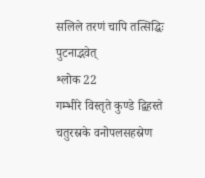सलिले तरणं चापि तत्सिद्धिः पुटनाद्भवेत्
श्लोक 22
गम्भीरे विस्तृते कुण्डे द्विहस्ते चतुरस्रके वनोपलसहस्रेण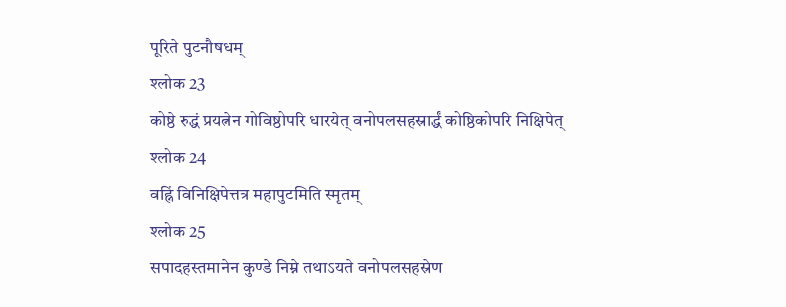पूरिते पुटनौषधम्
श्लोक 23
कोष्ठे रुद्धं प्रयत्नेन गोविष्ठोपरि धारयेत् वनोपलसहस्रार्द्धं कोष्ठिकोपरि निक्षिपेत्
श्लोक 24
वह्निं विनिक्षिपेत्तत्र महापुटमिति स्मृतम्
श्लोक 25
सपादहस्तमानेन कुण्डे निम्ने तथाऽयते वनोपलसहस्रेण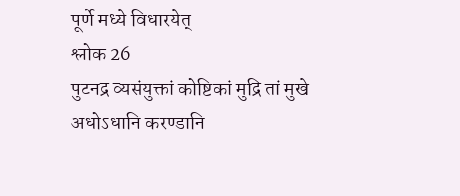पूर्णे मध्ये विधारयेत्
श्लोक 26
पुटनद्र व्यसंयुक्तां कोष्टिकां मुद्रि तां मुखे
अधोऽधानि करण्डानि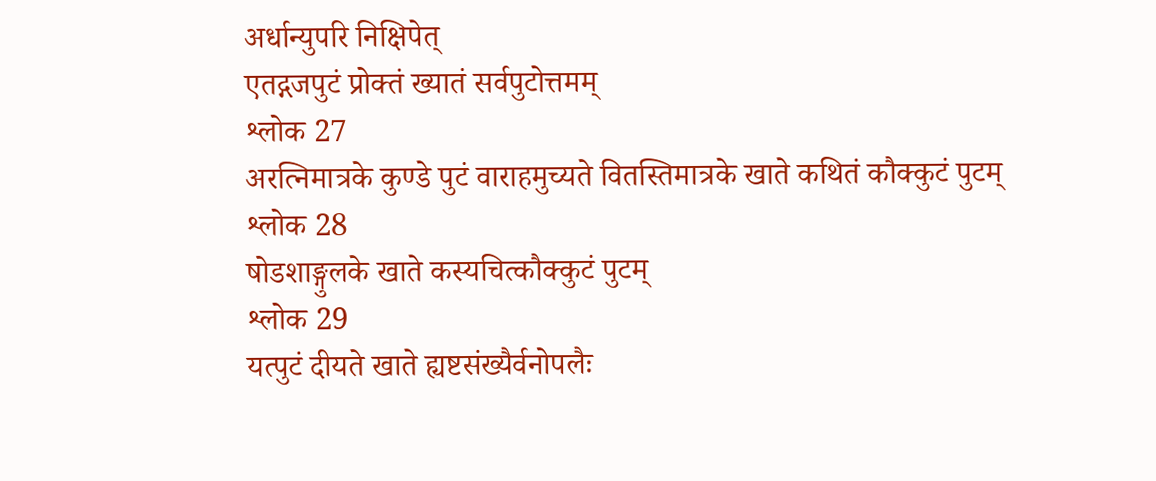अर्धान्युपरि निक्षिपेत्
एतद्गजपुटं प्रोक्तं ख्यातं सर्वपुटोत्तमम्
श्लोक 27
अरत्निमात्रके कुण्डे पुटं वाराहमुच्यते वितस्तिमात्रके खाते कथितं कौक्कुटं पुटम्
श्लोक 28
षोडशाङ्गुलके खाते कस्यचित्कौक्कुटं पुटम्
श्लोक 29
यत्पुटं दीयते खाते ह्यष्टसंख्यैर्वनोपलैः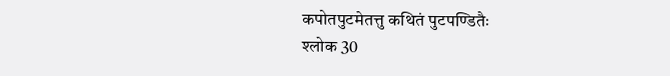कपोतपुटमेतत्तु कथितं पुटपण्डितैः
श्लोक 30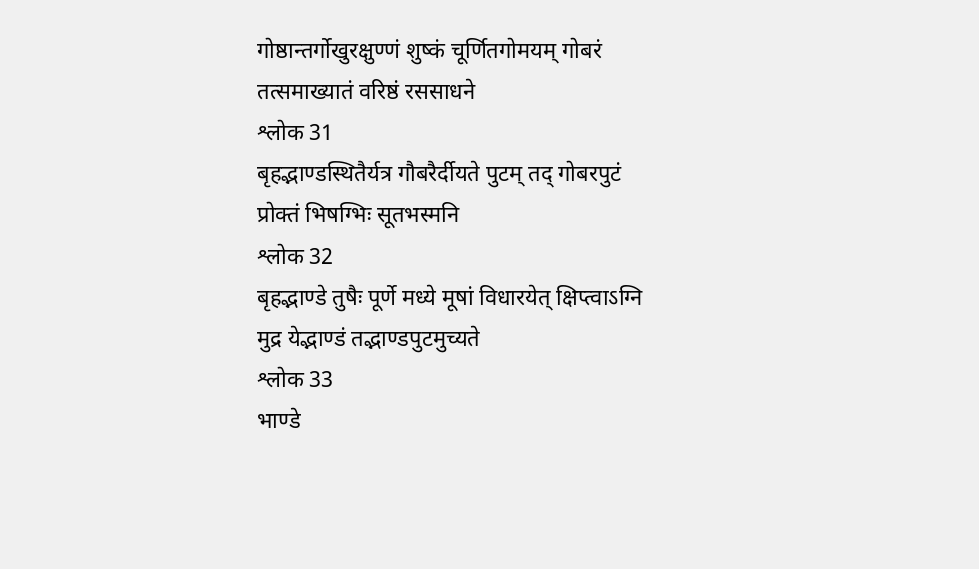गोष्ठान्तर्गोखुरक्षुण्णं शुष्कं चूर्णितगोमयम् गोबरं तत्समाख्यातं वरिष्ठं रससाधने
श्लोक 31
बृहद्भाण्डस्थितैर्यत्र गौबरैर्दीयते पुटम् तद् गोबरपुटं प्रोक्तं भिषग्भिः सूतभस्मनि
श्लोक 32
बृहद्भाण्डे तुषैः पूर्णे मध्ये मूषां विधारयेत् क्षिप्त्वाऽग्नि मुद्र येद्भाण्डं तद्भाण्डपुटमुच्यते
श्लोक 33
भाण्डे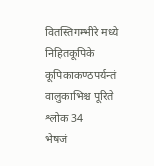वितस्तिगम्भीरे मध्ये निहितकूपिके कूपिकाकण्ठपर्यन्तं वालुकाभिश्च पूरिते
श्लोक 34
भेषजं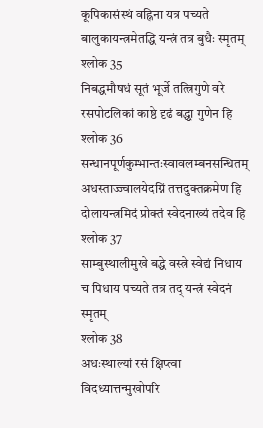कूपिकासंस्थं वह्निना यत्र पच्यते बालुकायन्त्रमेतद्धि यन्त्रं तत्र बुधैः स्मृतम्
श्लोक 35
निबद्धमौषधं सूतं भूर्जे तत्त्रिगुणे वरे रसपोटलिकां काष्ठे दृढं बद्ध्वा गुणेन हि
श्लोक 36
सन्धानपूर्णकुम्भान्तःस्वावलम्बनसन्धितम्
अधस्ताज्ज्वालयेदग्निं तत्तदुक्तक्रमेण हि
दोलायन्त्रमिदं प्रोक्तं स्वेदनाख्यं तदेव हि
श्लोक 37
साम्बुस्थालीमुखे बद्धे वस्त्रे स्वेद्यं निधाय च पिधाय पच्यते तत्र तद् यन्त्रं स्वेदनं स्मृतम्
श्लोक 38
अधःस्थाल्यां रसं क्षिप्त्वा विदध्यात्तन्मुखोपरि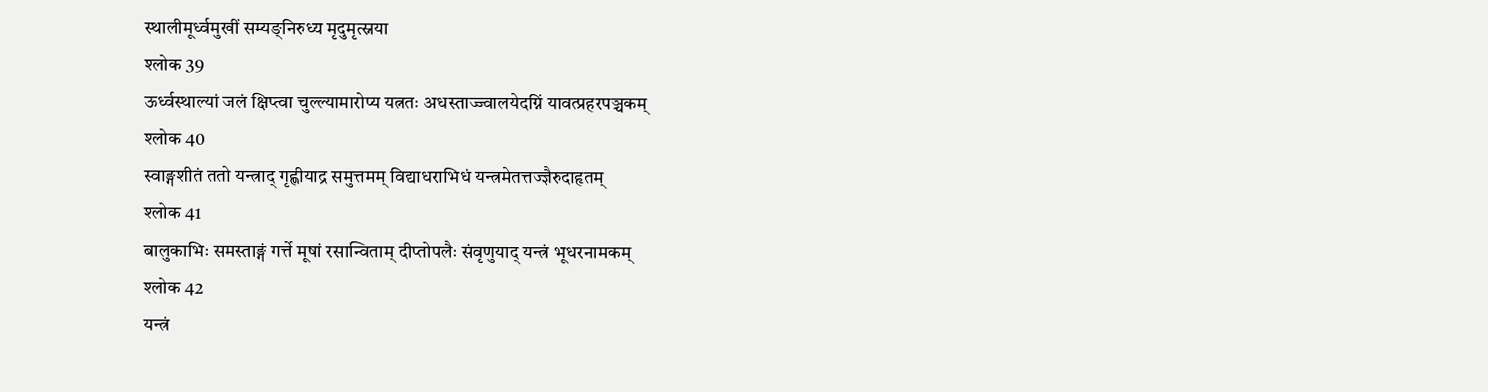स्थालीमूर्ध्वमुखीं सम्यङ्निरुध्य मृदुमृत्स्नया
श्लोक 39
ऊर्ध्वस्थाल्यां जलं क्षिप्त्वा चुल्ल्यामारोप्य यत्नतः अधस्ताज्ज्वालयेदग्निं यावत्प्रहरपञ्चकम्
श्लोक 40
स्वाङ्गशीतं ततो यन्त्राद् गृह्णीयाद्र समुत्तमम् विद्याधराभिधं यन्त्रमेतत्तज्ज्ञैरुदाहृतम्
श्लोक 41
बालुकाभिः समस्ताङ्गं गर्त्ते मूषां रसान्विताम् दीप्तोपलैः संवृणुयाद् यन्त्रं भूधरनामकम्
श्लोक 42
यन्त्रं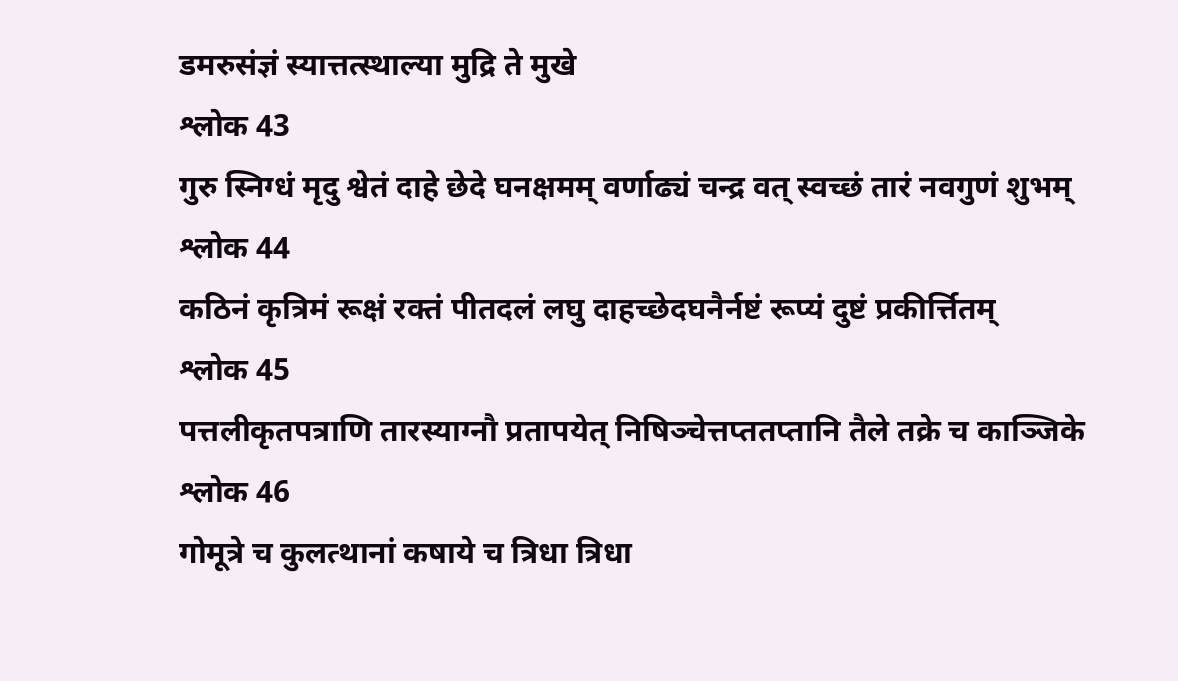डमरुसंज्ञं स्यात्तत्स्थाल्या मुद्रि ते मुखे
श्लोक 43
गुरु स्निग्धं मृदु श्वेतं दाहे छेदे घनक्षमम् वर्णाढ्यं चन्द्र वत् स्वच्छं तारं नवगुणं शुभम्
श्लोक 44
कठिनं कृत्रिमं रूक्षं रक्तं पीतदलं लघु दाहच्छेदघनैर्नष्टं रूप्यं दुष्टं प्रकीर्त्तितम्
श्लोक 45
पत्तलीकृतपत्राणि तारस्याग्नौ प्रतापयेत् निषिञ्चेत्तप्ततप्तानि तैले तक्रे च काञ्जिके
श्लोक 46
गोमूत्रे च कुलत्थानां कषाये च त्रिधा त्रिधा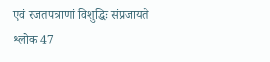एवं रजतपत्राणां विशुद्धिः संप्रजायते
श्लोक 47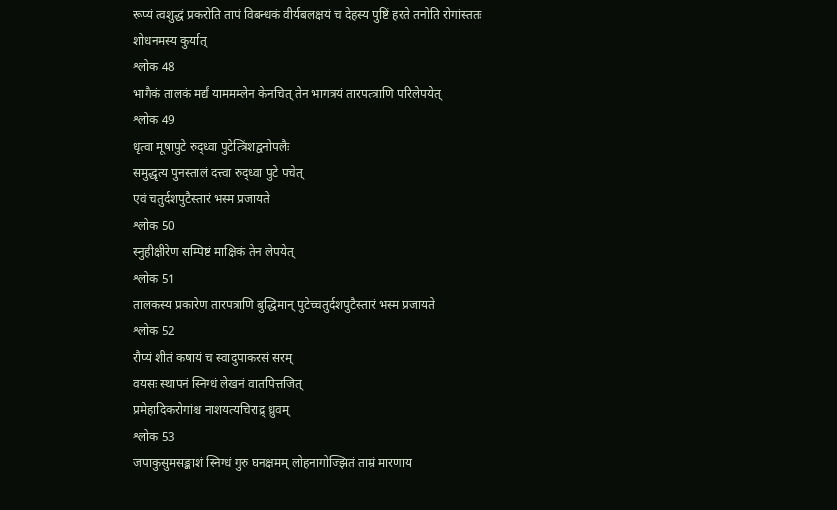रूप्यं त्वशुद्धं प्रकरोति तापं विबन्धकं वीर्यबलक्षयं च देहस्य पुष्टिं हरते तनोति रोगांस्ततः शोधनमस्य कुर्यात्
श्लोक 48
भागैकं तालकं मर्द्यं याममम्लेन केनचित् तेन भागत्रयं तारपत्त्राणि परिलेपयेत्
श्लोक 49
धृत्वा मूषापुटे रुद्ध्वा पुटेत्त्रिंशद्वनोपलैः
समुद्धृत्य पुनस्तालं दत्त्वा रुद्ध्वा पुटे पचेत्
एवं चतुर्दशपुटैस्तारं भस्म प्रजायते
श्लोक 50
स्नुहीक्षीरेण सम्पिष्टं माक्षिकं तेन लेपयेत्
श्लोक 51
तालकस्य प्रकारेण तारपत्राणि बुद्धिमान् पुटेच्चतुर्दशपुटैस्तारं भस्म प्रजायते
श्लोक 52
रौप्यं शीतं कषायं च स्वादुपाकरसं सरम्
वयसः स्थापनं स्निग्धं लेखनं वातपित्तजित्
प्रमेहादिकरोगांश्च नाशयत्यचिराद्र् ध्रुवम्
श्लोक 53
जपाकुसुमसङ्काशं स्निग्धं गुरु घनक्षमम् लोहनागोज्झितं ताम्रं मारणाय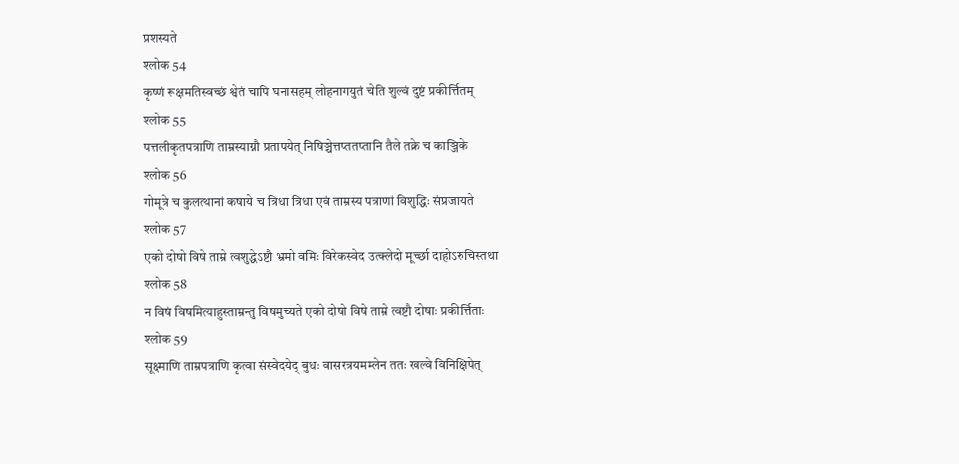प्रशस्यते
श्लोक 54
कृष्णं रूक्षमतिस्वच्छं श्वेतं चापि घनासहम् लोहनागयुतं चेति शुल्वं दुष्टं प्रकीर्त्तितम्
श्लोक 55
पत्तलीकृतपत्राणि ताम्रस्याग्नौ प्रतापयेत् निषिञ्चेत्तप्ततप्तानि तैले तक्रे च काञ्जिके
श्लोक 56
गोमूत्रे च कुलत्थानां कषाये च त्रिधा त्रिधा एवं ताम्रस्य पत्राणां विशुद्धिः संप्रजायते
श्लोक 57
एको दोषो विषे ताम्रे त्वशुद्धेऽष्टौ भ्रमो वमिः विरेकस्वेद उत्क्लेदो मूर्च्छा दाहोऽरुचिस्तथा
श्लोक 58
न विषं विषमित्याहुस्ताम्रन्तु विषमुच्यते एको दोषो विषे ताम्रे त्वष्टौ दोषाः प्रकीर्त्तिताः
श्लोक 59
सूक्ष्माणि ताम्रपत्राणि कृत्वा संस्वेदयेद् बुधः वासरत्रयमम्लेन ततः खल्वे विनिक्षिपेत्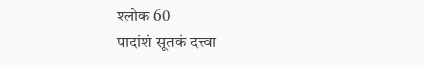श्लोक 60
पादांशं सूतकं दत्त्वा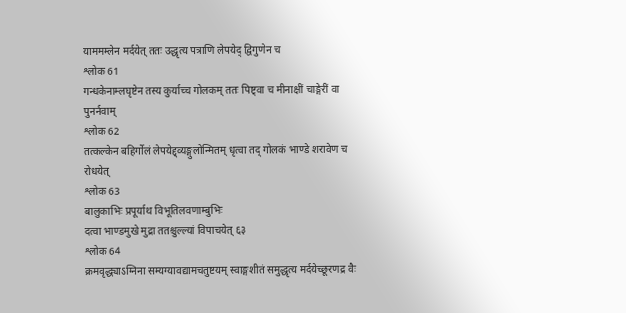याममम्लेन मर्दयेत् ततः उद्धृत्य पत्राणि लेपयेद् द्विगुणेन च
श्लोक 61
गन्धकेनाम्लघृष्टेन तस्य कुर्याच्च गोलकम् ततः पिष्ट्वा च मीनाक्षीं चाङ्गेरीं वा पुनर्नवाम्
श्लोक 62
तत्कल्केन बहिर्गोलं लेपयेद्द्व्यङ्गुलोन्मितम् धृत्वा तद् गोलकं भाण्डे शरावेण च रोधयेत्
श्लोक 63
बालुकाभिः प्रपूर्याथ विभूतिलवणाम्बुभिः
दत्वा भाण्डमुखे मुद्रा ततश्चुल्ल्यां विपाचयेत् ६३
श्लोक 64
क्रमवृद्ध्याऽग्निना सम्यग्यावद्यामचतुष्टयम् स्वाङ्गशीतं समुद्धृत्य मर्दयेच्छूरणद्र वैः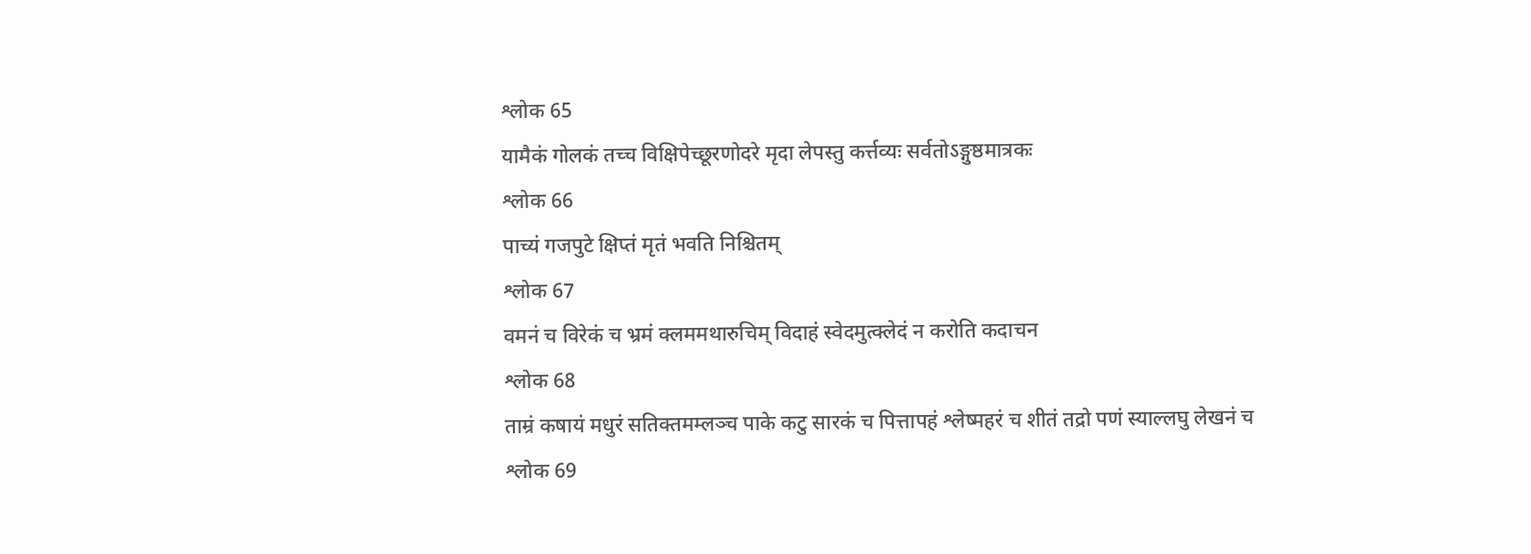श्लोक 65
यामैकं गोलकं तच्च विक्षिपेच्छूरणोदरे मृदा लेपस्तु कर्त्तव्यः सर्वतोऽङ्गुष्ठमात्रकः
श्लोक 66
पाच्यं गजपुटे क्षिप्तं मृतं भवति निश्चितम्
श्लोक 67
वमनं च विरेकं च भ्रमं क्लममथारुचिम् विदाहं स्वेदमुत्क्लेदं न करोति कदाचन
श्लोक 68
ताम्रं कषायं मधुरं सतिक्तमम्लञ्च पाके कटु सारकं च पित्तापहं श्लेष्महरं च शीतं तद्रो पणं स्याल्लघु लेखनं च
श्लोक 69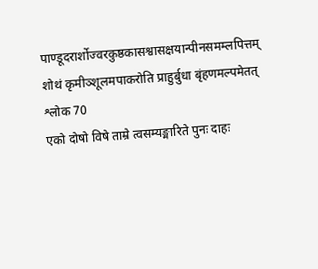पाण्डूदरार्शोज्वरकुष्ठकासश्वासक्षयान्पीनसमम्लपित्तम् शोथं कृमीञ्शूलमपाकरोति प्राहुर्बुधा बृंहणमल्पमेतत्
श्लोक 70
एको दोषो विषे ताम्रे त्वसम्यङ्मारिते पुनः दाहः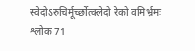स्वेदोऽरुचिर्मूर्च्छोत्क्लेदो रेको वमिर्भ्रमः
श्लोक 71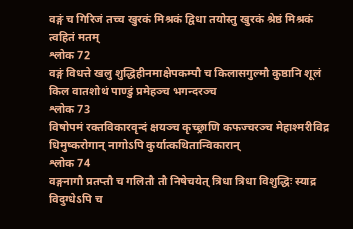वङ्गं च गिरिजं तच्च खुरकं मिश्रकं द्विधा तयोस्तु खुरकं श्रेष्ठं मिश्रकं त्वहितं मतम्
श्लोक 72
वङ्गं विधत्ते खलु शुद्धिहीनमाक्षेपकम्पौ च किलासगुल्मौ कुष्ठानि शूलं किल वातशोथं पाण्डुं प्रमेहञ्च भगन्दरञ्च
श्लोक 73
विषोपमं रक्तविकारवृन्दं क्षयञ्च कृच्छ्राणि कफज्चरञ्च मेहाश्मरीविद्र धिमुष्करोगान् नागोऽपि कुर्यात्कथितान्विकारान्
श्लोक 74
वङ्गनागौ प्रतप्तौ च गलितौ तौ निषेचयेत् त्रिधा त्रिधा विशुद्धिः स्याद्र विदुग्धेऽपि च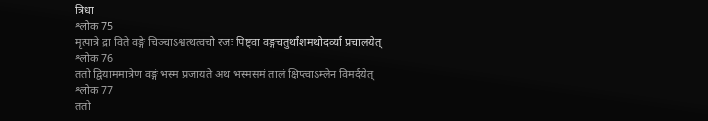त्रिधा
श्लोक 75
मृत्पात्रे द्रा विते वङ्गे चिञ्चाऽश्वत्थत्वचो रजः पिष्ट्वा वङ्गचतुर्थांशमथोदर्व्या प्रचालयेत्
श्लोक 76
ततो द्वियाममात्रेण वङ्गं भस्म प्रजायते अथ भस्मसमं तालं क्षिप्त्वाऽम्लेन विमर्दयेत्
श्लोक 77
ततो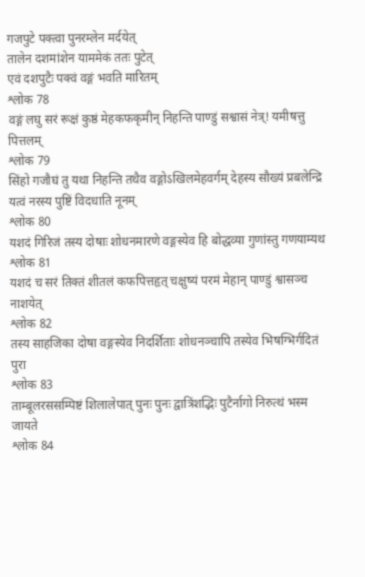गजपुटे पक्त्वा पुनरम्लेन मर्दयेत्
तालेन दशमांशेन याममेकं ततः पुटेत्
एवं दशपुटैः पक्वं वङ्गं भवति मारितम्
श्लोक 78
वङ्गं लघु सरं रूक्षं कुष्ठं मेहकफकृमीन् निहन्ति पाण्डुं सश्वासं नेत्र्! यमीषत्तु पित्तलम्
श्लोक 79
सिंहो गजौघं तु यथा निहन्ति तथैव वङ्गोऽखिलमेहवर्गम् देहस्य सौख्यं प्रबलेन्द्रि यत्वं नरस्य पुष्टिं विदधाति नूनम्
श्लोक 80
यशदं गिरिजं तस्य दोषाः शोधनमारणे वङ्गस्येव हि बोद्धव्या गुणांस्तु गणयाम्यथ
श्लोक 81
यशदं च सरं तिक्तं शीतलं कफपित्तहृत् चक्षुष्यं परमं मेहान् पाण्डुं श्वासञ्च नाशयेत्
श्लोक 82
तस्य साहजिका दोषा वङ्गस्येव निदर्शिताः शोधनञ्चापि तस्येव भिषग्भिर्गदितं पुरा
श्लोक 83
ताम्बूलरससम्पिष्टं शिलालेपात् पुनः पुनः द्वात्रिंशद्भिः पुटैर्नागो निरुत्थं भस्म जायते
श्लोक 84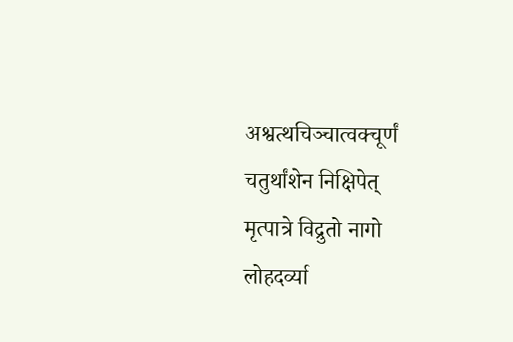अश्वत्थचिञ्चात्वक्चूर्णं चतुर्थांशेन निक्षिपेत्
मृत्पात्रे विद्रुतो नागो लोहदर्व्या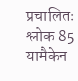प्रचालितः
श्लोक 85
यामैकेन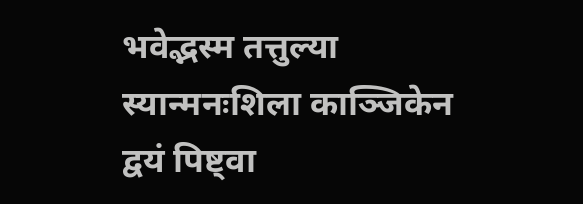भवेद्भस्म तत्तुल्या स्यान्मनःशिला काञ्जिकेन द्वयं पिष्ट्वा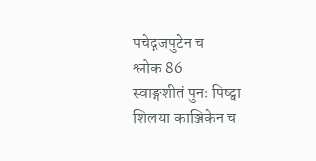पचेद्गजपुटेन च
श्लोक 86
स्वाङ्गशीतं पुनः पिष्ट्वा शिलया काञ्जिकेन च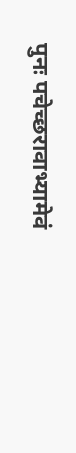पुनः पचेच्छरावाभ्यामेवं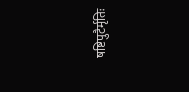षष्टिपुटैर्मृतिः